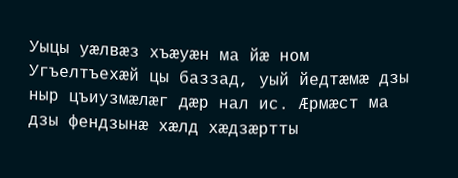Уыцы уæлвæз хъæуæн ма йæ ном Угъелтъехæй цы баззад, уый йедтæмæ дзы ныр цъиузмæлæг дæр нал ис. Æрмæст ма дзы фендзынæ хæлд хæдзæртты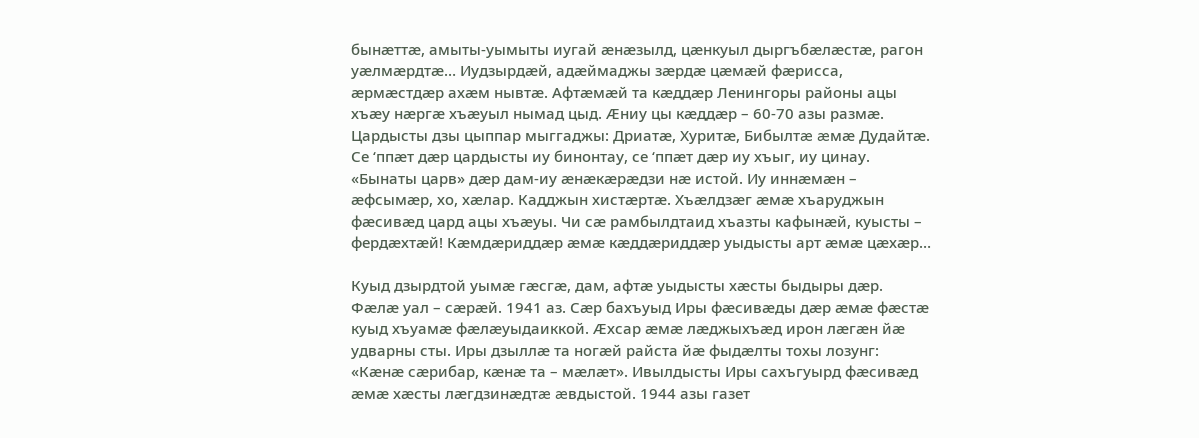бынæттæ, амыты-уымыты иугай æнæзылд, цæнкуыл дыргъбæлæстæ, рагон уæлмæрдтæ… Иудзырдæй, адæймаджы зæрдæ цæмæй фæрисса, æрмæстдæр ахæм нывтæ. Афтæмæй та кæддæр Ленингоры районы ацы хъæу нæргæ хъæуыл нымад цыд. Æниу цы кæддæр – 60-70 азы размæ. Цардысты дзы цыппар мыггаджы: Дриатæ, Хуритæ, Бибылтæ æмæ Дудайтæ. Се ‘ппæт дæр цардысты иу бинонтау, се ‘ппæт дæр иу хъыг, иу цинау. «Бынаты царв» дæр дам-иу æнæкæрæдзи нæ истой. Иу иннæмæн – æфсымæр, хо, хæлар. Кадджын хистæртæ. Хъæлдзæг æмæ хъаруджын фæсивæд цард ацы хъæуы. Чи сæ рамбылдтаид хъазты кафынæй, куысты – фердæхтæй! Кæмдæриддæр æмæ кæддæриддæр уыдысты арт æмæ цæхæр…

Куыд дзырдтой уымæ гæсгæ, дам, афтæ уыдысты хæсты быдыры дæр. Фæлæ уал – сæрæй. 1941 аз. Сæр бахъуыд Иры фæсивæды дæр æмæ фæстæ куыд хъуамæ фæлæуыдаиккой. Æхсар æмæ лæджыхъæд ирон лæгæн йæ удварны сты. Иры дзыллæ та ногæй райста йæ фыдæлты тохы лозунг: «Кæнæ сæрибар, кæнæ та – мæлæт». Ивылдысты Иры сахъгуырд фæсивæд æмæ хæсты лæгдзинæдтæ æвдыстой. 1944 азы газет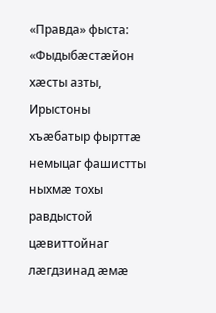«Правда» фыста: «Фыдыбæстæйон хæсты азты, Ирыстоны хъæбатыр фырттæ немыцаг фашистты ныхмæ тохы равдыстой цæвиттойнаг лæгдзинад æмæ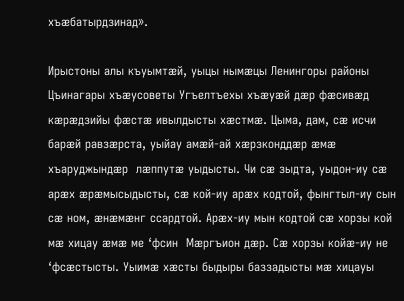хъæбатырдзинад».

Ирыстоны алы къуымтæй, уыцы нымæцы Ленингоры районы Цъинагары хъæусоветы Угъелтъехы хъæуæй дæр фæсивæд кæрæдзийы фæстæ ивылдысты хæстмæ. Цыма, дам, сæ исчи барæй равзæрста, уыйау амæй-ай хæрзконддæр æмæ хъаруджындæр  лæппутæ уыдысты. Чи сæ зыдта, уыдон-иу сæ арæх æрæмысыдысты, сæ кой-иу арæх кодтой, фынгтыл-иу сын сæ ном, æнæмæнг ссардтой. Арæх-иу мын кодтой сæ хорзы кой мæ хицау æмæ ме ‘фсин  Мæргъион дæр. Сæ хорзы койæ-иу не ‘фсæстысты. Уыимæ хæсты быдыры баззадысты мæ хицауы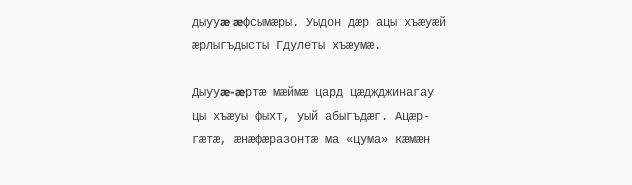дыууæ æфсымæры. Уыдон дæр ацы хъæуæй æрлыгъдысты Гдулеты хъæумæ.

Дыууæ-æртæ мæймæ цард цæджджинагау цы хъæуы фыхт, уый абыгъдæг. Ацæр-гæтæ, æнæфæразонтæ ма «цума» кæмæн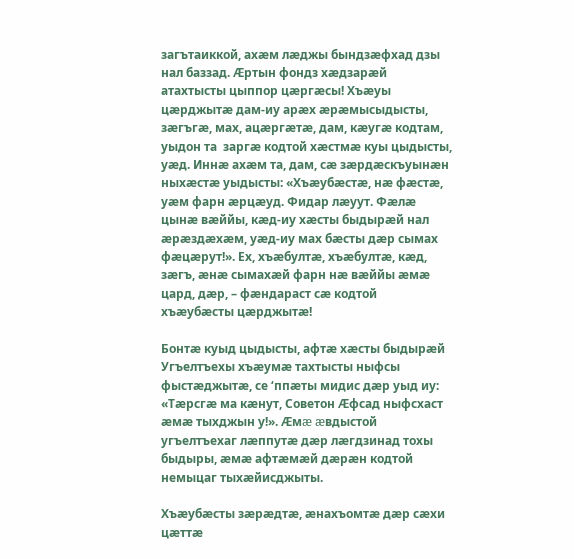загътаиккой, ахæм лæджы бындзæфхад дзы нал баззад. Æртын фондз хæдзарæй атахтысты цыппор цæргæсы! Хъæуы цæрджытæ дам-иу арæх æрæмысыдысты, зæгъгæ, мах, ацæргæтæ, дам, кæугæ кодтам, уыдон та  заргæ кодтой хæстмæ куы цыдысты, уæд. Иннæ ахæм та, дам, сæ зæрдæскъуынæн ныхæстæ уыдысты: «Хъæубæстæ, нæ фæстæ, уæм фарн æрцæуд. Фидар лæуут. Фæлæ цынæ вæййы, кæд-иу хæсты быдырæй нал æрæздæхæм, уæд-иу мах бæсты дæр сымах фæцæрут!». Ех, хъæбултæ, хъæбултæ, кæд, зæгъ, æнæ сымахæй фарн нæ вæййы æмæ цард, дæр, – фæндараст сæ кодтой хъæубæсты цæрджытæ!

Бонтæ куыд цыдысты, афтæ хæсты быдырæй Угъелтъехы хъæумæ тахтысты ныфсы фыстæджытæ, се ‘ппæты мидис дæр уыд иу: «Тæрсгæ ма кæнут, Советон Æфсад ныфсхаст æмæ тыхджын у!». Æмæ æвдыстой угъелтъехаг лæппутæ дæр лæгдзинад тохы быдыры, æмæ афтæмæй дæрæн кодтой немыцаг тыхæйисджыты.

Хъæубæсты зæрæдтæ, æнахъомтæ дæр сæхи цæттæ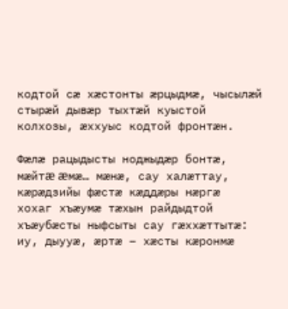кодтой сæ хæстонты æрцыдмæ, чысылæй стырæй дывæр тыхтæй куыстой колхозы, æххуыс кодтой фронтæн.

Фæлæ рацыдысты ноджыдæр бонтæ, мæйтæ æмæ… мæнæ, сау халæттау, кæрæдзийы фæстæ кæддæры нæргæ  хохаг хъæумæ тæхын райдыдтой  хъæубæсты ныфсыты сау гæххæттытæ: иу, дыууæ, æртæ – хæсты кæронмæ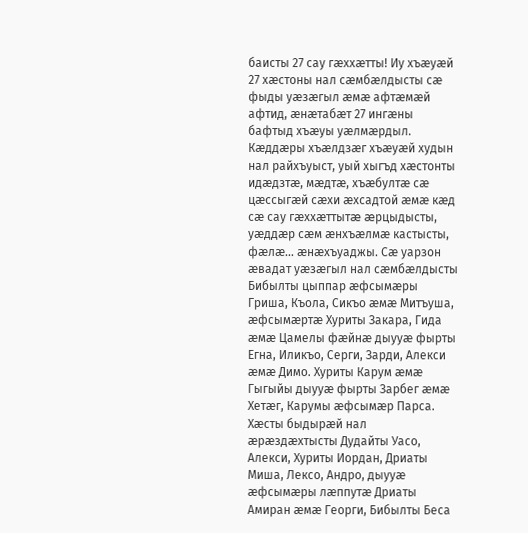баисты 27 сау гæххæтты! Иу хъæуæй 27 хæстоны нал сæмбæлдысты сæ фыды уæзæгыл æмæ афтæмæй афтид, æнæтабæт 27 ингæны бафтыд хъæуы уæлмæрдыл. Кæддæры хъæлдзæг хъæуæй худын нал райхъуыст, уый хыгъд хæстонты идæдзтæ, мæдтæ, хъæбултæ сæ цæссыгæй сæхи æхсадтой æмæ кæд сæ сау гæххæттытæ æрцыдысты, уæддæр сæм æнхъæлмæ кастысты, фæлæ… æнæхъуаджы. Сæ уарзон æвадат уæзæгыл нал сæмбæлдысты Бибылты цыппар æфсымæры Гриша, Къола, Сикъо æмæ Митъуша, æфсымæртæ Хуриты Закара, Гида æмæ Цамелы фæйнæ дыууæ фырты Егна, Иликъо, Серги, Зарди, Алекси æмæ Димо. Хуриты Карум æмæ Гыгыйы дыууæ фырты Зарбег æмæ Хетæг, Карумы æфсымæр Парса. Хæсты быдырæй нал æрæздæхтысты Дудайты Уасо, Алекси, Хуриты Иордан, Дриаты Миша, Лексо, Андро, дыууæ æфсымæры лæппутæ Дриаты Амиран æмæ Георги, Бибылты Беса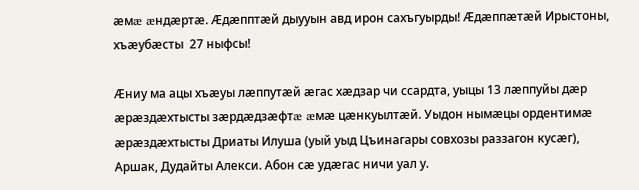æмæ æндæртæ. Æдæпптæй дыууын авд ирон сахъгуырды! Æдæппæтæй Ирыстоны, хъæубæсты  27 ныфсы!

Æниу ма ацы хъæуы лæппутæй æгас хæдзар чи ссардта, уыцы 13 лæппуйы дæр æрæздæхтысты зæрдæдзæфтæ æмæ цæнкуылтæй. Уыдон нымæцы ордентимæ æрæздæхтысты Дриаты Илуша (уый уыд Цъинагары совхозы раззагон кусæг), Аршак, Дудайты Алекси. Абон сæ удæгас ничи уал у.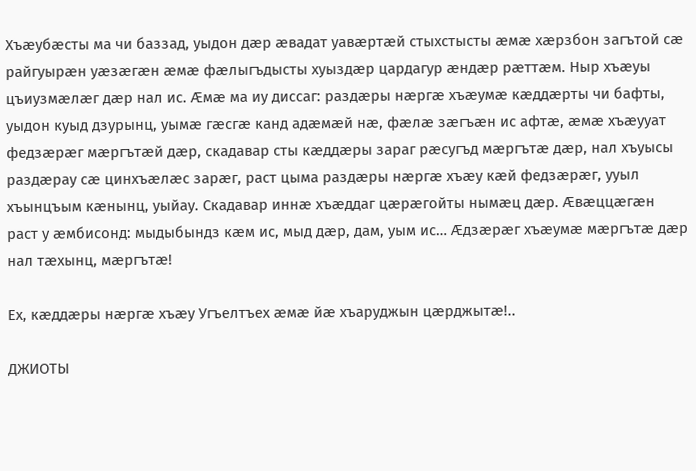Хъæубæсты ма чи баззад, уыдон дæр æвадат уавæртæй стыхстысты æмæ хæрзбон загътой сæ райгуырæн уæзæгæн æмæ фæлыгъдысты хуыздæр цардагур æндæр рæттæм. Ныр хъæуы цъиузмæлæг дæр нал ис. Æмæ ма иу диссаг: раздæры нæргæ хъæумæ кæддæрты чи бафты, уыдон куыд дзурынц, уымæ гæсгæ канд адæмæй нæ, фæлæ зæгъæн ис афтæ, æмæ хъæууат федзæрæг мæргътæй дæр, скадавар сты кæддæры зараг рæсугъд мæргътæ дæр, нал хъуысы раздæрау сæ цинхъæлæс зарæг, раст цыма раздæры нæргæ хъæу кæй федзæрæг, ууыл хъынцъым кæнынц, уыйау. Скадавар иннæ хъæддаг цæрæгойты нымæц дæр. Æвæццæгæн раст у æмбисонд: мыдыбындз кæм ис, мыд дæр, дам, уым ис… Æдзæрæг хъæумæ мæргътæ дæр нал тæхынц, мæргътæ!

Ех, кæддæры нæргæ хъæу Угъелтъех æмæ йæ хъаруджын цæрджытæ!..

ДЖИОТЫ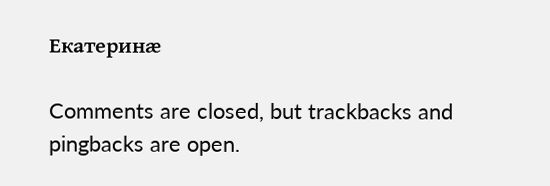Екатеринæ

Comments are closed, but trackbacks and pingbacks are open.